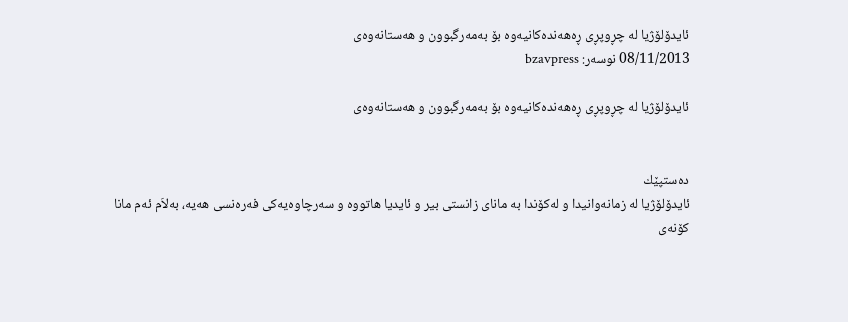ئایدۆلۆژیا لە چڕوپڕی ڕەهەندەکانیەوە بۆ بەمەرگبوون و هەستانەوەی
08/11/2013 نوسەر: bzavpress

ئایدۆلۆژیا لە چڕوپڕی ڕەهەندەکانیەوە بۆ بەمەرگبوون و هەستانەوەی


ده‌ستپێك
ئایدۆلۆژیا له‌ زمانه‌وانیدا و له‌كۆندا به‌ مانای‌ زانستی‌ بیر و ئایدیا هاتووه‌ و سه‌رچاوه‌یه‌كی‌ فه‌ره‌نسی‌ هه‌یه‌، به‌لاَم ئه‌م مانا كۆنه‌ی‌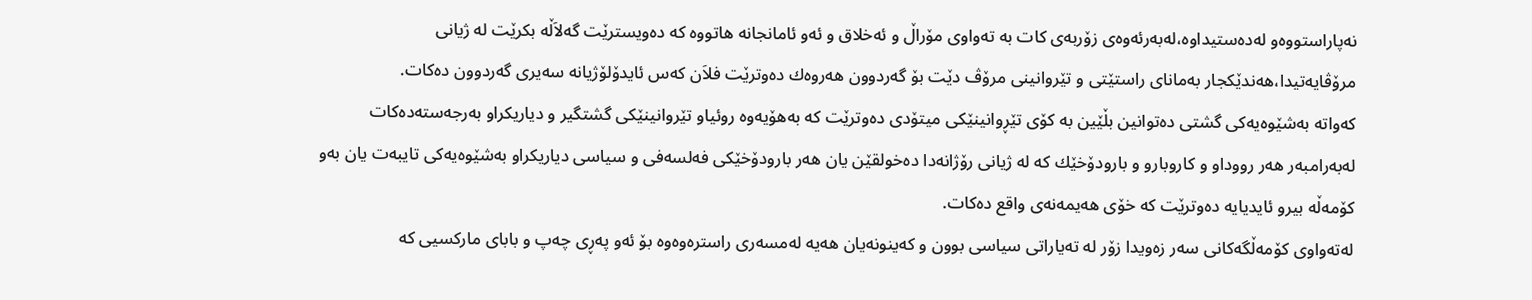نه‌پاراستووه‌و له‌ده‌ستیداوه‌،له‌به‌رئه‌وه‌ی‌ زۆربه‌ی‌ كات به‌ ته‌واوی‌ مۆراڵ و ئه‌خلاق و ئه‌و ئامانجانه‌ هاتووه‌ كه‌ ده‌ویسترێت گه‌لاَڵه‌ بكرێت له‌ ژیانی‌ مرۆڤایه‌تیدا،هه‌ندێكجار به‌مانای‌ راستێتی‌ و تێروانینی‌ مرۆڤ دێت بۆ گه‌ردوون هه‌روه‌ك ده‌وترێت فلاَن كه‌س ئایدۆلۆژیانه‌ سه‌یری‌ گه‌ردوون ده‌كات.
كه‌واته‌ به‌شێوه‌یه‌كی‌ گشتی‌ ده‌توانین بڵێین به‌ كۆی‌ تێڕوانینێكی‌ میتۆدی‌ ده‌وترێت كه‌ به‌هۆیه‌وه‌ روئیاو تێروانینێكی‌ گشتگیر و دیاریكراو به‌رجه‌سته‌ده‌كات له‌به‌رامبه‌ر هه‌ر رووداو و كاروبارو و بارودۆخێك كه‌ له‌ ژیانی‌ رۆژانه‌دا ده‌خولقێن یان هه‌ر بارودۆخێكی‌ فه‌لسه‌فی‌ و سیاسی‌ دیاریكراو به‌شێوه‌یه‌كی‌ تایبه‌ت یان به‌و كۆمه‌ڵه‌ بیرو ئایدیایه‌ ده‌وترێت كه‌ خۆی‌ هه‌یمه‌نه‌ی‌ واقع ده‌كات.
له‌ته‌واوی‌ كۆمه‌ڵگه‌كانی‌ سه‌ر زه‌ویدا زۆر له‌ ته‌یاراتی‌ سیاسی‌ بوون و كه‌ینونه‌یان هه‌یه‌ له‌مسه‌ری‌ راستره‌وه‌وه‌ بۆ ئه‌و په‌ڕی‌ چه‌پ و بابای‌ ماركسیی‌ كه‌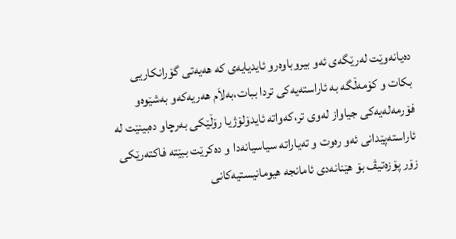ده‌یانه‌وێت له‌رێگه‌ی‌ ئه‌و بیروباوه‌رو ئایدیایه‌ی‌ كه‌ هه‌یه‌تی‌ گۆرانكاریی‌ بكات و كۆمه‌ڵگه‌ به‌ ئاراسته‌یه‌كی‌ تردا ببات،به‌لاَم هه‌ریه‌كه‌و به‌شێوه‌و فۆرمه‌له‌یه‌كی‌ جیاواز له‌وی‌ تر،كه‌واته‌ ئایدۆلۆژیا رۆڵێكی‌ به‌رچاو ده‌بینێت له‌ ئاراسته‌پێدانی‌ ئه‌و ره‌وت و ته‌یاراته‌ سیاسیانه‌دا و ده‌كرێت ببێته‌ فاكته‌رێكی‌ زۆر پۆزه‌تیڤ بۆ هێنانه‌دی‌ ئامانجه‌ هیومانیستیه‌كانی‌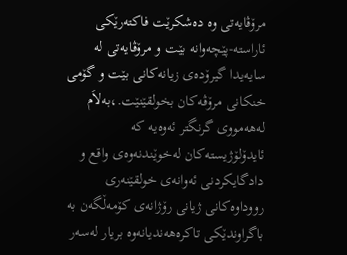مرۆڤایه‌تی‌ وه‌ ده‌شكرێت فاكته‌رێكی‌ ئاراسته‌-پێچه‌وانه‌ بێت و مرۆڤایه‌تی‌ له‌ سایه‌یدا گیرۆده‌ی‌ زیانه‌كانی‌ بێت و گۆمی‌ خنكانی‌ مرۆڤه‌كان بخولقێنێت.،به‌لاَم له‌هه‌مووی‌ گرنگتر ئه‌وه‌یه‌ كه‌ ئایدۆلۆژیسته‌كان له‌خوێندنه‌وه‌ی‌ واقع و دادگایكردنی‌ ئه‌وانه‌ی‌ خولقێنه‌ری‌ رووداوه‌كانی‌ ژیانی‌ رۆژانه‌ی‌ كۆمه‌ڵگه‌ن به‌ باگراوندێكی‌ تاكره‌هه‌ندیانه‌وه‌ بریار له‌سه‌ر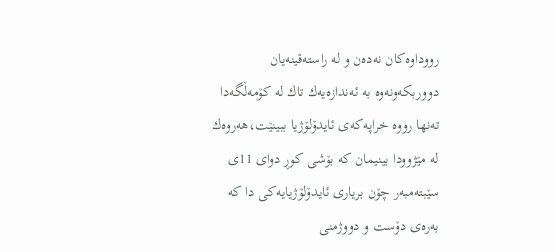رووداوه‌كان نه‌ده‌ن و له‌ راسته‌قینه‌یان دووربكه‌ونه‌وه‌ به‌ ئه‌ندازه‌یه‌ك تاك له‌ كۆمه‌ڵگه‌دا ته‌نها رووه‌ خراپه‌كه‌ی‌ ئایدۆلۆژیا ببینێت،هه‌روه‌ك له‌ مێژوودا بینیمان كه‌ بۆشی‌ كوڕ دوای‌ 11ی‌ سێبته‌مبه‌ر چۆن بریاری‌ ئایدۆلۆژیایه‌كی‌ دا كه‌ به‌ره‌ی‌ دۆست و دووژمنی‌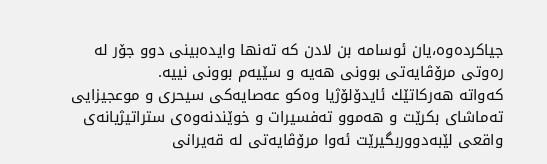جیاكرده‌وه‌،یان ئوسامه‌ بن لادن كه‌ ته‌نها وایده‌بینی‌ دوو جۆر له‌ ره‌وتی‌ مرۆڤایه‌تی‌ بوونی‌ هه‌یه‌ و سێیه‌م بوونی‌ نییه‌.
كه‌واته‌ هه‌ركاتێك ئایدۆلۆژیا وه‌كو عه‌صایه‌كی‌ سیحری‌ و موعجیزایی‌ ته‌ماشای‌ بكرێت و هه‌موو ته‌فسیرات و خوێندنه‌وه‌ی‌ ستراتیژیانه‌ی‌ واقعی‌ لێبه‌دووربگیرێت ئه‌وا مرۆڤایه‌تی‌ له‌ قه‌یرانی‌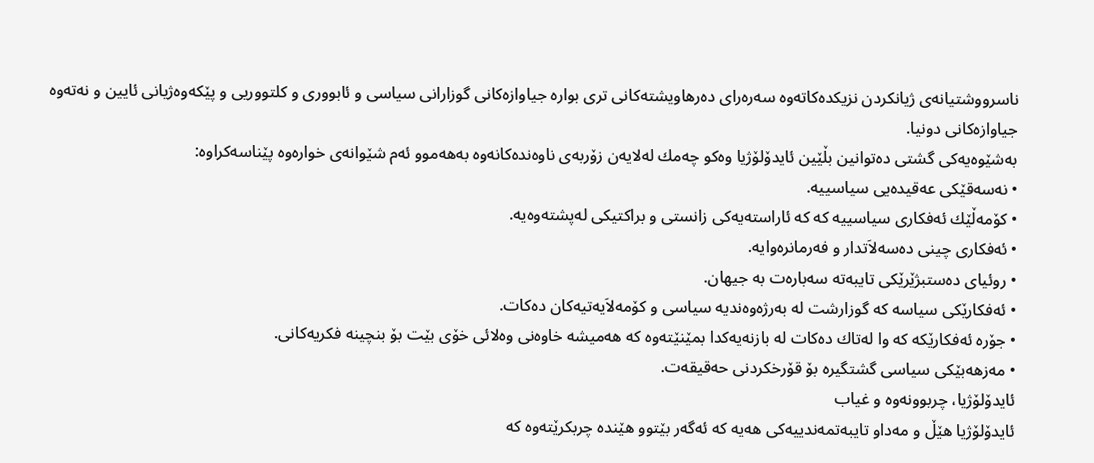ناسرووشتیانه‌ی‌ ژیانكردن نزیكده‌كاته‌وه‌ سه‌ره‌رای‌ ده‌رهاویشته‌كانی‌ تری‌ بواره‌ جیاوازه‌كانی‌ گوزارانی‌ سیاسی‌ و ئابووری‌ و كلتووریی‌ و پێكه‌وه‌ژیانی‌ ئایین و نه‌ته‌وه‌ جیاوازه‌كانی‌ دونیا.
به‌شێوه‌یه‌كی‌ گشتی‌ ده‌توانین بڵێین ئایدۆلۆژیا وه‌كو چه‌مك له‌لایه‌ن زۆربه‌ی‌ ناوه‌نده‌كانه‌وه‌ به‌هه‌موو ئه‌م شێوانه‌ی‌ خواره‌وه‌ پێناسه‌كراوه‌:
• نه‌سه‌قێكی‌ عه‌قیده‌یی‌ سیاسییه‌.
• كۆمه‌ڵێك ئه‌فكاری‌ سیاسییه‌ كه‌ كه‌ ئاراسته‌یه‌كی‌ زانستی‌ و براكتیكی‌ له‌پشته‌وه‌یه‌.
• ئه‌فكاری‌ چینی‌ ده‌سه‌لاَتدار و فه‌رمانره‌وایه‌.
• روئیای‌ ده‌ستبژێرێكی‌ تایبه‌ته‌ سه‌باره‌ت به‌ جیهان.
• ئه‌فكارێكی‌ سیاسه‌ كه‌ گوزارشت له‌ به‌رژه‌وه‌ندیه‌ سیاسی‌ و كۆمه‌لاَیه‌تیه‌كان ده‌كات.
• جۆره‌ ئه‌فكارێكه‌ كه‌ وا له‌تاك ده‌كات له‌ بازنه‌یه‌كدا بمێنێته‌وه‌ كه‌ هه‌میشه‌ خاوه‌نی‌ وه‌لائی‌ خۆی‌ بێت بۆ بنچینه‌ فكریه‌كانی‌.
• مه‌زهه‌بێكی‌ سیاسی‌ گشتگیره‌ بۆ قۆرخكردنی‌ حه‌قیقه‌ت.
ئایدۆلۆژیا، چربوونه‌وه‌ و غیاب
ئایدۆلۆژیا هێڵ و مه‌داو تایبه‌تمه‌ندییه‌كی‌ هه‌یه‌ كه‌ ئه‌گه‌ر بێتوو هێنده‌ چربكرێته‌وه‌ كه‌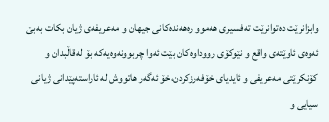وابزانرێت ده‌توانرێت ته‌فسیری‌ هه‌موو ره‌هه‌نده‌كانی‌ جیهان و مه‌عریفه‌ی‌ ژیان بكات به‌بێ‌ ئه‌وه‌ی‌ ئاوێته‌ی‌ واقع و نێوكۆی‌ رووداوه‌كان بێت ئه‌وا چربوونه‌وه‌یه‌كه‌ بۆ له‌قاڵبدان و كۆنكرێتی‌ مه‌عریفی‌ و ئایدیای‌ خۆفه‌رزكردن،خۆ ئه‌گه‌ر هاتووش له‌ ئاراسته‌پێدانی‌ ژیانی‌ سیایی‌ و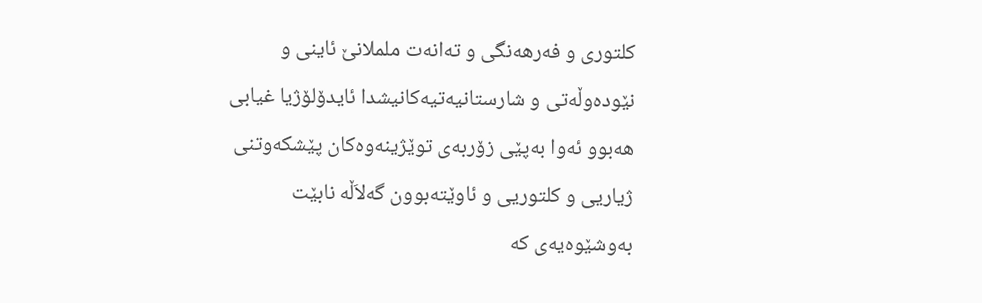كلتوری‌ و فه‌رهه‌نگی‌ و ته‌انه‌ت ململانێ ئاینی‌ و نێوده‌وڵه‌تی‌ و شارستانیه‌تیه‌كانیشدا ئایدۆلۆژیا غیابی‌ هه‌بوو ئه‌وا به‌پێی‌ زۆربه‌ی‌ توێژینه‌وه‌كان پێشكه‌وتنی‌ ژیاریی‌ و كلتوریی‌ و ئاوێته‌بوون گه‌لاَڵه‌ نابێت به‌وشێوه‌یه‌ی‌ كه‌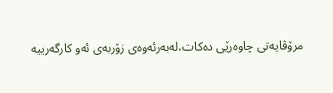مرۆڤایه‌تی‌ چاوه‌رێی‌ ده‌كات،له‌به‌رئه‌وه‌ی‌ زۆربه‌ی‌ ئه‌و كارگه‌رییه‌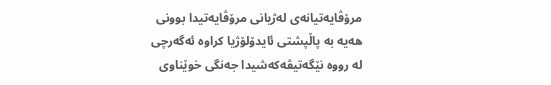مرۆڤایه‌تیانه‌ی‌ له‌ژیانی‌ مرۆڤایه‌تیدا بوونی‌ هه‌یه‌ به‌ پاڵپشتی‌ ئایدۆلۆژیا كراوه‌ ئه‌گه‌رچی‌ له‌ رووه‌ نێگه‌تیڤه‌كه‌شیدا جه‌نگی‌ خوێناوی‌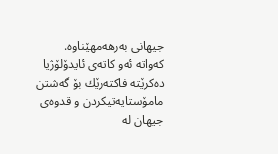جیهانی‌ به‌رهه‌مهێناوه‌.
كه‌واته‌ ئه‌و كاته‌ی‌ ئایدۆلۆژیا ده‌كرێته‌ فاكته‌رێك بۆ گه‌شتن مامۆستایه‌تیكردن و قدوه‌ی‌ جیهان له‌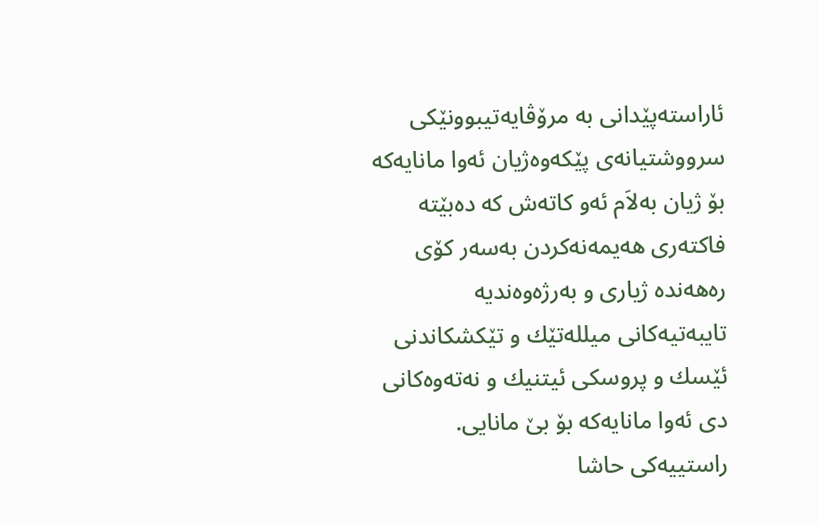ئاراسته‌پێدانی‌ به‌ مرۆڤایه‌تیبوونێكی‌ سرووشتیانه‌ی‌ پێكه‌وه‌ژیان ئه‌وا مانایه‌كه‌ بۆ ژیان به‌لاَم ئه‌و كاته‌ش كه‌ ده‌بێته‌ فاكته‌ری‌ هه‌یمه‌نه‌كردن به‌سه‌ر كۆی‌ ره‌هه‌نده‌ ژیاری‌ و به‌رژه‌وه‌ندیه‌ تایبه‌تیه‌كانی‌ میلله‌تێك و تێكشكاندنی‌ ئێسك و پروسكی‌ ئیتنیك و نه‌ته‌وه‌كانی‌ دی‌ ئه‌وا مانایه‌كه‌ بۆ بێ‌ مانایی‌.
راستییه‌كی‌ حاشا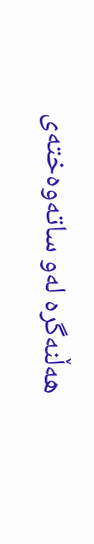هه‌ڵنه‌گره‌ له‌و ساته‌وه‌خته‌ی‌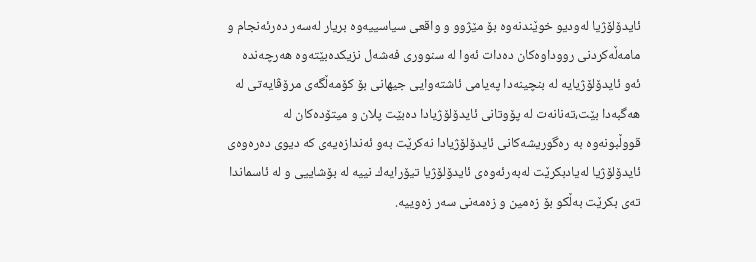ئایدۆلۆژیا له‌ودیو خوێندنه‌وه‌ بۆ مێژوو و واقعی‌ سیاسییه‌وه‌ بریار له‌سه‌ر ده‌رئه‌نجام و مامه‌ڵه‌كردنی‌ رووداوه‌كان ده‌دات ئه‌وا له‌ سنووری‌ فه‌شه‌ل نزیكده‌بێته‌وه‌ هه‌رچه‌نده‌ ئه‌و ئایدۆلۆژیایه‌ له‌ بنچینه‌دا په‌یامی‌ ئاشته‌وایی‌ جیهانی‌ بۆ كۆمه‌ڵگه‌ی‌ مرۆڤایه‌تی‌ له‌ هه‌گبه‌دا بێت،ته‌نانه‌ت له‌ پۆوتانی‌ ئایدۆلۆژیادا ده‌بێت پلان و میتۆده‌كان له‌ قووڵبونه‌وه‌ به‌ ره‌گوریشه‌كانی‌ ئایدۆلۆژیادا نه‌كرێت به‌و ئه‌ندازه‌یه‌ی‌ كه‌ دیوی‌ ده‌ره‌وه‌ی‌ ئایدۆلۆژیا له‌یادبكرێت له‌به‌رئه‌وه‌ی‌ ئایدۆلۆژیا تیۆرایه‌ك نییه‌ له‌ بۆشاییی‌ و له‌ ئاسماندا ته‌ی‌ بكرێت به‌ڵكو بۆ زه‌مین و زه‌مه‌نی‌ سه‌ر زه‌وییه‌.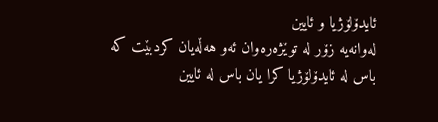ئایدۆلۆژیا و ئایین
له‌وانه‌یه‌ زۆر له‌ توێژه‌ره‌وان ئه‌و هه‌ڵه‌یان كردبێت كه‌ باس له‌ ئایدۆلۆژیا كرا یان باس له‌ ئایین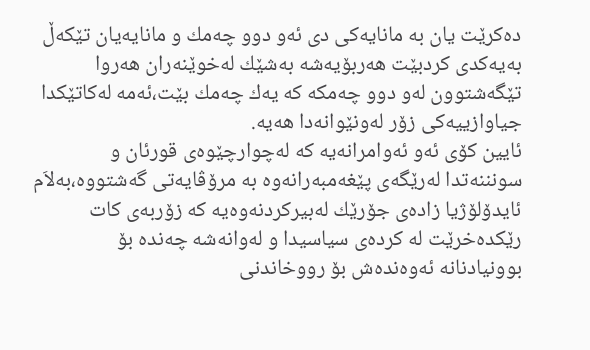ده‌كرێت یان به‌ مانایه‌كی‌ دی‌ ئه‌و دوو چه‌مك و مانایه‌یان تێكه‌ڵ به‌یه‌كدی‌ كردبێت هه‌ربۆیه‌شه‌ به‌شێك له‌خوێنه‌ران هه‌روا تێگه‌شتوون له‌و دوو چه‌مكه‌ كه‌ یه‌ك چه‌مك بێت،ئه‌مه‌ له‌كاتێكدا جیاوازییه‌كی‌ زۆر له‌ونێوانه‌دا هه‌یه‌.
ئایین كۆی‌ ئه‌و ئه‌وامرانه‌یه‌ كه‌ له‌چوارچێوه‌ی‌ قورئان و سونننه‌تدا له‌رێگه‌ی‌ پێغه‌مبه‌رانه‌وه‌ به‌ مرۆڤایه‌تی‌ گه‌شتووه‌،به‌لاَم ئایدۆلۆژیا زاده‌ی‌ جۆرێك له‌بیركردنه‌وه‌یه‌ كه‌ زۆربه‌ی‌ كات رێكده‌خرێت له‌ كرده‌ی‌ سیاسیدا و له‌وانه‌شه‌ چه‌نده‌ بۆ بوونیادنانه‌ ئه‌وه‌نده‌ش بۆ رووخاندنی‌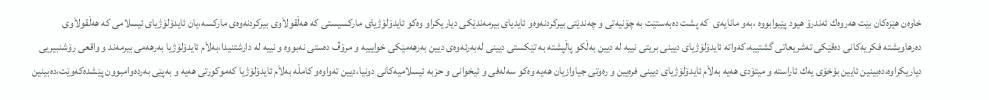خاوه‌ن هێزه‌كان بێت هه‌روه‌ك ئه‌ندرۆ هیود پێیوابووه‌ ،به‌و مانایه‌ی‌  كه‌ پشت ده‌به‌ستێت به‌ چۆنیه‌تی‌ و چه‌ندێتی‌ بیركردنه‌وه‌و ئایدیای‌ بیرمه‌ندێكی‌ دیاریكراو وه‌كو ئایدۆلۆژیای‌ ماركسیستی‌ كه‌ هه‌ڵقولاَوی‌ بیركردنه‌وه‌ی‌ ماركسه‌،یان ئایدۆلۆژیای‌ ئیسلامی‌ كه‌ هه‌ڵقولاَوی‌ ده‌رهاویشته‌ فكریه‌كانی‌ ده‌قێكی‌ ته‌شریعاتی‌ گشتییه‌،كه‌واته‌ ئایدۆلۆژیای‌ دیینی‌ بریتی نییه‌ له‌ دیین به‌ڵكو پاڵپشته‌ به‌ تێكستی‌ دیینی‌ له‌به‌رئه‌وه‌ی‌ دیین به‌رهه‌مێكی‌ خوایییه‌ و مرۆڤ ده‌ستی‌ نه‌بووه‌ و نییه‌ له‌ دارشتنیدا،به‌لاَم ئایدۆلۆژیا به‌رهه‌می‌ بیرمه‌ند و واقعی‌ رۆشنبیریی‌ دیاریكراوه‌،ده‌بینین ئایین بۆخۆی‌ یه‌ك ئاراسته‌ و میتۆدی‌ هه‌یه‌ به‌لاَم ئایدۆلۆژیای‌ دیینی‌ فره‌یین و ره‌وتی‌ جیاوازیان هه‌یه‌ وه‌كو سه‌له‌فی‌ و ئیخوانی‌ و حزبه‌ ئیسلامیه‌كانی‌ دونیا،دیین ته‌واوه‌و كامڵه‌ به‌لاَم ئایدۆلۆژیا كه‌موكورتی‌ هه‌یه‌ و به‌پێی‌ به‌رده‌وامبوون پێشده‌كه‌وێت،ده‌بینین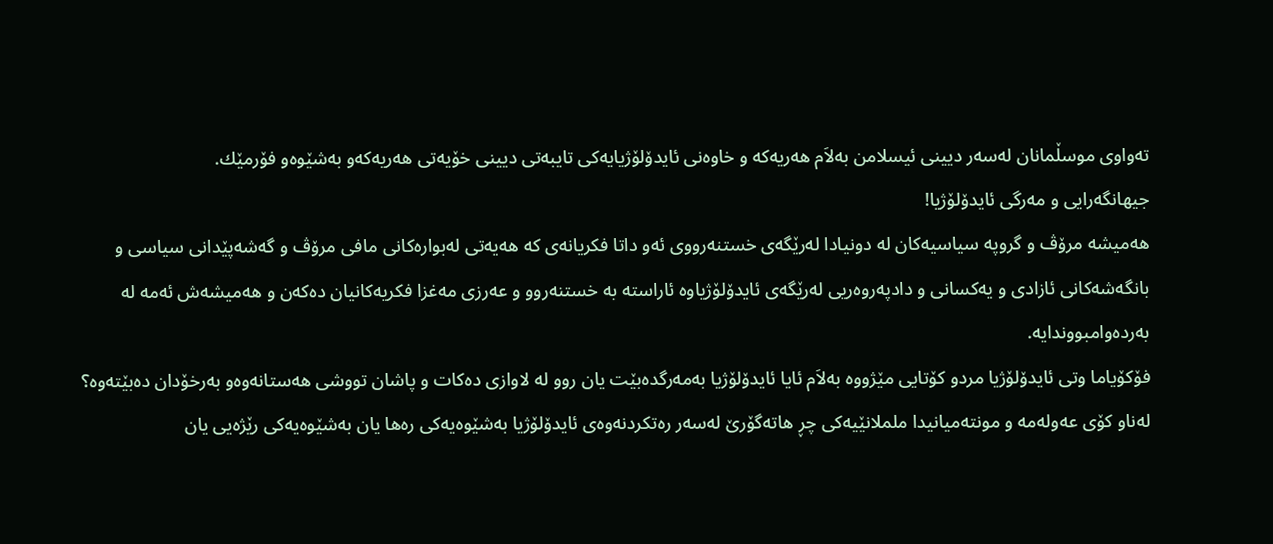ته‌واوی‌ موسڵمانان له‌سه‌ر دیینی‌ ئیسلامن به‌لاَم هه‌ریه‌كه‌ و خاوه‌نی‌ ئایدۆلۆژیایه‌كی‌ تایبه‌تی‌ دیینی‌ خۆیه‌تی‌ هه‌ریه‌كه‌و به‌شێوه‌و فۆرمێك.
جیهانگه‌رایی‌ و مه‌رگی‌ ئایدۆلۆژیا!
هه‌میشه‌ مرۆڤ و گروپه‌ سیاسیه‌كان له‌ دونیادا له‌رێگه‌ی‌ خستنه‌رووی‌ ئه‌و داتا فكریانه‌ی‌ كه‌ هه‌یه‌تی‌ له‌بواره‌كانی‌ مافی‌ مرۆڤ و گه‌شه‌پێدانی‌ سیاسی‌ و بانگه‌شه‌كانی‌ ئازادی‌ و یه‌كسانی‌ و دادپه‌روه‌ریی‌ له‌رێگه‌ی‌ ئایدۆلۆژیاوه‌ ئاراسته‌ به‌ خستنه‌روو و عه‌رزی‌ مه‌غزا فكریه‌كانیان ده‌كه‌ن و هه‌میشه‌ش ئه‌مه‌ له‌ به‌رده‌وامبووندایه‌.
فۆكۆیاما وتی‌ ئایدۆلۆژیا مردو كۆتایی‌ مێژووه‌ به‌لاَم ئایا ئایدۆلۆژیا به‌مه‌رگده‌بێت یان روو له‌ لاوازی‌ ده‌كات و پاشان تووشی‌ هه‌ستانه‌وه‌و به‌رخۆدان ده‌بێته‌وه‌؟
له‌ناو كۆی‌ عه‌وله‌مه‌ و مونته‌میانیدا ململانێیه‌كی‌ چڕ هاته‌گۆرێ‌ له‌سه‌ر ره‌تكردنه‌وه‌ی‌ ئایدۆلۆژیا به‌شێوه‌یه‌كی‌ ره‌ها یان به‌شێوه‌یه‌كی‌ رێژه‌یی‌ یان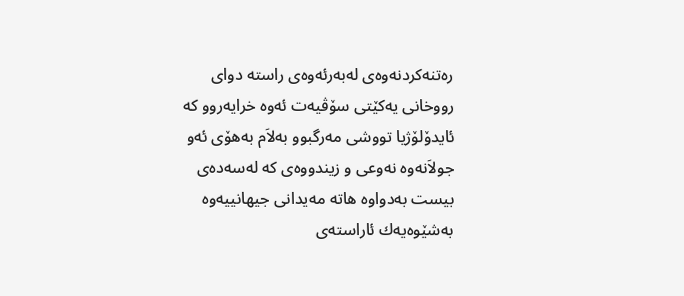ره‌تنه‌كردنه‌وه‌ی‌ له‌به‌رئه‌وه‌ی‌ راسته‌ دوای‌ رووخانی‌ یه‌كێتی‌ سۆڤیه‌ت ئه‌وه‌ خرایه‌روو كه‌ ئایدۆلۆژیا تووشی‌ مه‌رگبوو به‌لاَم به‌هۆی‌ ئه‌و جولاَنه‌وه‌ نه‌وعی‌ و زیندووه‌ی‌ كه‌ له‌سه‌ده‌ی‌ بیست به‌دواوه‌ هاته‌ مه‌یدانی‌ جیهانییه‌وه‌ به‌شێوه‌یه‌ك ئاراسته‌ی‌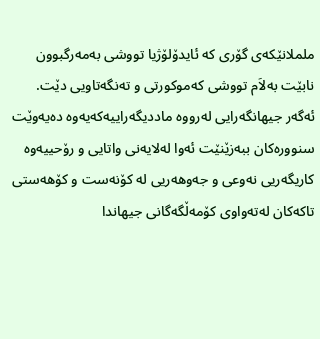ململانێكه‌ی‌ گۆری‌ كه‌ ئایدۆلۆژیا تووشی‌ به‌مه‌رگبوون نابێت به‌لاَم تووشی‌ كه‌موكورتی‌ و ته‌نگه‌تاویی‌ دێت.
ئه‌گه‌ر جیهانگه‌رایی‌ له‌رووه‌ ماددیگه‌راییه‌كه‌یه‌وه‌ ده‌یه‌وێت سنووره‌كان ببه‌زێنێت ئه‌وا له‌لایه‌نی‌ واتایی‌ و رۆحییه‌وه‌ كاریگه‌ریی‌ نه‌وعی‌ و جه‌وهه‌ریی‌ له‌ كۆنه‌ست و كۆهه‌ستی‌ تاكه‌كان له‌ته‌واوی‌ كۆمه‌ڵگه‌گانی‌ جیهاندا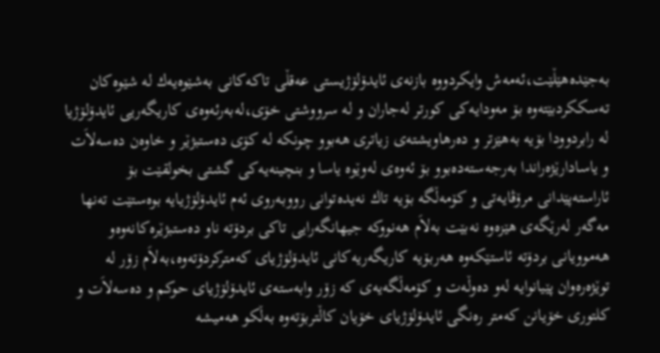به‌جێده‌هێڵێت،ئه‌مه‌ش وایكردووه‌ بازنه‌ی‌ ئایدۆلۆژیستی‌ عه‌قڵی‌ تاكه‌كانی‌ به‌شێوه‌یه‌ك له‌ شێوه‌كان ته‌سككردبێته‌وه‌ بۆ مه‌ودایه‌كی‌ كورتر له‌جاران و له‌ سرووشتی‌ خۆی‌،له‌به‌رئه‌وه‌ی‌ كاریگه‌ریی‌ ئایدۆلۆژیا له‌ رابردوودا بۆیه‌ به‌هێزتر و ده‌رهاویشته‌ی‌ زیاتری‌ هه‌بوو چونكه‌ له‌ كۆی‌ ده‌ستبژێر و خاوه‌ن ده‌سه‌لاَت و یاسادارێژه‌راندا به‌رجه‌سته‌ده‌بوو بۆ ئه‌وه‌ی‌ له‌وێوه‌ یاسا و بنچینه‌یه‌كی‌ گشتی‌ بخولقێت بۆ ئاراسته‌پێدانی‌ مرۆڤایه‌تی‌ و كۆمه‌ڵگه‌ بۆیه‌ تاك نه‌یده‌توانی‌ رووبه‌روی‌ ئه‌م ئایدۆلۆژیایه‌ بوه‌ستێت ته‌نها مه‌گه‌ر له‌رێگه‌ی‌ هێزه‌وه‌ نه‌بێت به‌لاَم هه‌نووكه‌ جیهانگه‌رایی‌ تاكی‌ بردۆته‌ ناو ده‌ستبژێره‌كانه‌وه‌و هه‌موویانی‌ بردۆته‌ ئاستێكه‌وه‌ هه‌ربۆیه‌ كاریگه‌ریه‌كانی‌ ئایدۆلۆژیای‌ كه‌متركردۆته‌وه‌،به‌لاَم زۆر له‌ توێژه‌ره‌وان پێیانوایه‌ له‌و ده‌وڵه‌ت و كۆمه‌ڵگه‌یه‌ی‌ كه‌ زۆر وابه‌سته‌ی‌ ئایدۆلۆژیای‌ حوكم و ده‌سه‌لاَت و كلتوری‌ خۆیانن كه‌متر ره‌نگی‌ ئایدۆلۆژیای‌ خۆیان كاڵتربۆته‌وه‌ به‌ڵكو هه‌میشه‌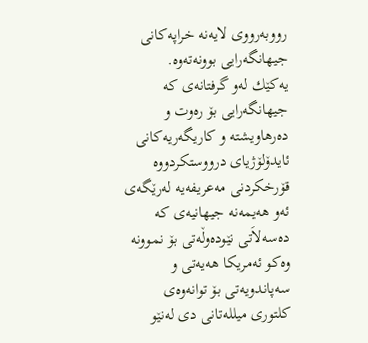رووبه‌رووی‌ لایه‌نه‌ خراپه‌كانی‌ جیهانگه‌رایی‌ بوونه‌ته‌وه‌.
یه‌كێك له‌و گرفتانه‌ی‌ كه‌ جیهانگه‌رایی‌ بۆ ره‌وت و ده‌رهاویشته‌ و كاریگه‌ریه‌كانی‌ ئایدۆلۆژیای‌ درووستكردووه‌ قۆرخكردنی‌ مه‌عریفه‌یه‌ له‌رێگه‌ی‌ ئه‌و هه‌یمه‌نه‌ جیهانیه‌ی‌ كه‌ ده‌سه‌لاَتی‌ نێوده‌وڵه‌تی‌ بۆ نموونه‌ وه‌كو ئه‌مریكا هه‌یه‌تی‌ و سه‌پاندویه‌تی‌ بۆ توانه‌وه‌ی‌ كلتوری‌ میلله‌تانی‌ دی‌ له‌نێو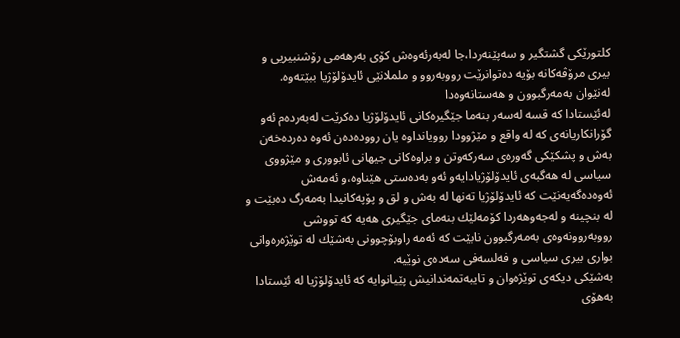كلتورێكی‌ گشتگیر و سه‌پێنه‌ردا،جا له‌به‌رئه‌وه‌ش كۆی‌ به‌رهه‌می‌ رۆشنبیریی‌ و بیری‌ مرۆڤه‌كانه‌ بۆیه‌ ده‌توانرێت رووبه‌روو و ململانێی‌ ئایدۆلۆژیا ببێته‌وه‌.
له‌نێوان به‌مه‌رگبوون و هه‌ستانه‌وه‌دا
له‌ئێستادا كه‌ قسه‌ له‌سه‌ر بنه‌ما جێگیره‌كانی‌ ئایدۆلۆژیا ده‌كرێت له‌به‌رده‌م ئه‌و گۆرانكاریانه‌ی‌ كه‌ له‌ واقع و مێژوودا روویانداوه‌ یان رووده‌ده‌ن ئه‌وه‌ ده‌رده‌خه‌ن به‌ش و پشكێكی‌ گه‌وره‌ی‌ سه‌ركه‌وتن و براوه‌كانی‌ جیهانی‌ ئابووری‌ و مێژووی‌ سیاسی‌ له‌ هه‌گبه‌ی‌ ئایدۆلۆژیادایه‌و ئه‌و به‌ده‌ستی‌ هێناوه‌،و ئه‌مه‌ش ئه‌وه‌ده‌گه‌یه‌نێت كه‌ ئایدۆلۆژیا ته‌نها له‌ به‌ش و لق و پۆپه‌كانیدا به‌مه‌رگ ده‌بێت و له‌ بنچینه‌ و له‌جه‌وهه‌ردا كۆمه‌لێك بنه‌مای‌ جێگیری‌ هه‌یه‌ كه‌ تووشی‌ رووبه‌روونه‌وه‌ی‌ به‌مه‌رگبوون نابێت كه‌ ئه‌مه‌ راوبۆچوونی‌ به‌شێك له‌ توێژه‌ره‌وانی‌ بواری‌ بیری‌ سیاسی‌ و فه‌لسه‌فی‌ سه‌ده‌ی‌ نوێیه‌.
به‌شێكی‌ دیكه‌ی‌ توێژه‌وان و تایبه‌تمه‌ندانیش پێیانوایه‌ كه‌ ئایدۆلۆژیا له‌ ئێستادا به‌هۆی‌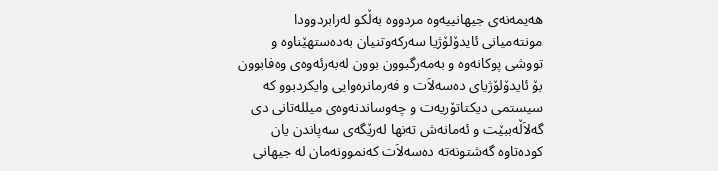هه‌یمه‌نه‌ی‌ جیهانییه‌وه‌ مردووه‌ به‌ڵكو له‌رابردوودا مونته‌میانی‌ ئایدۆلۆژیا سه‌ركه‌وتنیان به‌ده‌ستهێناوه‌ و تووشی‌ پوكانه‌وه‌ و به‌مه‌رگبوون بوون له‌به‌رئه‌وه‌ی‌ وه‌فابوون بۆ ئایدۆلۆژیای‌ ده‌سه‌لاَت و فه‌رمانره‌وایی‌ وایكردبوو كه‌ سیستمی‌ دیكتاتۆریه‌ت و چه‌وساندنه‌وه‌ی‌ میلله‌تانی‌ دی‌ گه‌لاَڵه‌ببێت و ئه‌مانه‌ش ته‌نها له‌رێگه‌ی‌ سه‌پاندن یان كوده‌تاوه‌ گه‌شتونه‌ته‌ ده‌سه‌لاَت كه‌نموونه‌مان له‌ جیهانی‌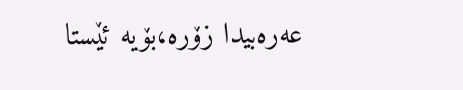عه‌ره‌بیدا زۆره‌،بۆیه‌ ئێستا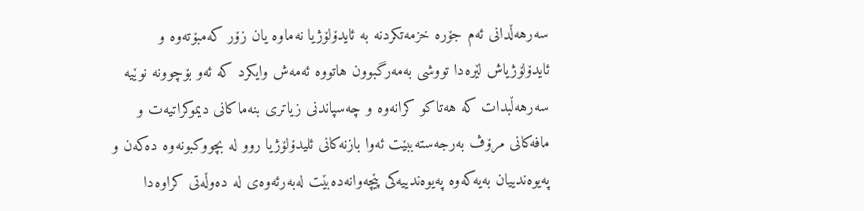سه‌رهه‌ڵدانی‌ ئه‌م جۆره‌ خزمه‌تكردنه‌ به‌ ئایدۆلۆژیا نه‌ماوه‌ یان زۆر كه‌مبۆته‌وه‌ و ئایدۆلۆژیاش لێره‌دا تووشی‌ به‌مه‌رگبوون هاتووه‌ ئه‌مه‌ش وایكرد كه‌ ئه‌و بۆچوونه‌ نوێیه‌ سه‌رهه‌ڵبدات كه‌ هه‌تاكو كرانه‌وه‌ و چه‌سپاندنی‌ زیاتری‌ بنه‌ماكانی‌ دیموكراتیه‌ت و مافه‌كانی‌ مرۆڤ به‌رجه‌سته‌ببێت ئه‌وا بازنه‌كانی‌ ئلیدۆلۆژیا روو له‌ بچووكبونه‌وه‌ ده‌كه‌ن و په‌یوه‌ندییان به‌یه‌كه‌وه‌ په‌یوه‌ندییه‌كی‌ پێچه‌وانه‌ده‌بێت له‌به‌رئه‌وه‌ی‌ له‌ ده‌وڵه‌تی‌ كراوه‌دا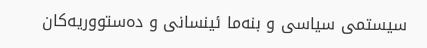سیستمی‌ سیاسی‌ و بنه‌ما ئینسانی‌ و ده‌ستووریه‌كان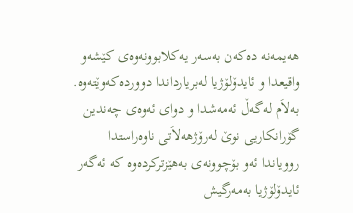هه‌یمه‌نه‌ ده‌كه‌ن به‌سه‌ر یه‌كلابوونه‌وه‌ی‌ كێشه‌و واقیعدا و ئایدۆلۆژیا له‌بریارداندا دوورده‌كه‌وێته‌وه‌.
به‌لاَم له‌گه‌ڵ ئه‌مه‌شدا و دوای‌ ئه‌وه‌ی‌ چه‌ندین گۆرانكاریی‌ نوێ‌ له‌رۆژهه‌لاَتی‌ ناوه‌راستدا روویاندا ئه‌و بۆچوونه‌ی‌ به‌هێزتركرده‌وه‌ كه‌ ئه‌گه‌ر ئایدۆلۆژیا به‌مه‌رگیش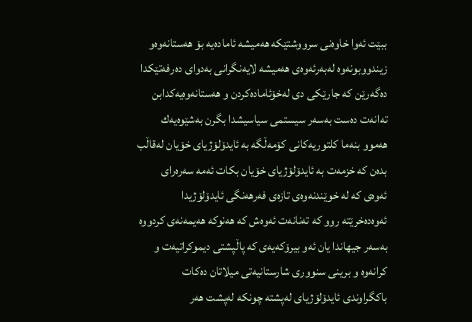ببێت ئه‌وا خاوه‌نی‌ سرووشتێكه‌ هه‌میشه‌ ئاماده‌یه‌ بۆ هه‌ستانه‌وه‌و زیندووبونه‌وه‌ له‌به‌رئه‌وه‌ی‌ هه‌میشه‌ لایه‌نگرانی‌ به‌دوای‌ ده‌رفه‌تێكدا ده‌گه‌رێن كه‌ جارێكی‌ دی‌ له‌خۆئاماده‌كردن و هه‌ستانه‌وه‌یه‌كدابن ته‌انه‌ت ده‌ست به‌سه‌ر سیستمی‌ سیاسیشدا بگرن به‌شێوه‌یه‌ك هه‌موو بنه‌ما كلتوریه‌كانی‌ كۆمه‌ڵگه‌ به‌ ئایدۆلۆژیای‌ خۆیان له‌قاڵب بده‌ن كه‌ خزمه‌ت به‌ ئایدۆلۆژیای‌ خۆیان بكات ئه‌مه‌ سه‌ره‌رای‌ ئه‌وه‌ی‌ كه‌ له‌ خوێندنه‌وه‌ی‌ تازه‌ی‌ فه‌رهه‌نگی‌ ئایدۆلۆژیدا ئه‌وه‌ده‌خرێته‌ روو كه‌ ته‌نانه‌ت ئه‌وه‌ش كه‌ هه‌نوكه‌ هه‌یمه‌نه‌ی‌ كردووه‌ به‌سه‌ر جیهاندا یان ئه‌و بیرۆكه‌یه‌ی‌ كه‌ پاڵپشتی‌ دیموكراتیه‌ت و كرانه‌وه‌ و برینی‌ سنووری‌ شارستانیه‌تی‌ میلاتان ده‌كات باكگراوندی‌ ئایدۆلۆژیای‌ له‌پشته‌ چونكه‌ له‌پشت هه‌ر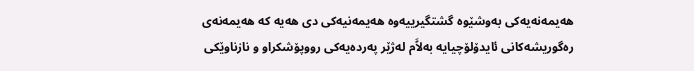هه‌یمه‌نه‌یه‌كی‌ به‌وشێوه‌ گشتگیرییه‌وه‌ هه‌یمه‌نیه‌كی‌ دی‌ هه‌یه‌ كه‌ هه‌یمه‌نه‌ی‌ ره‌گوریشه‌كانی‌ ئایدۆلۆچیایه‌ به‌لاًَم له‌ژێر په‌رده‌یه‌كی‌ رووپۆشكراو و نازناوێكی‌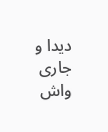دیدا و جاری‌ واش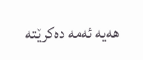هه‌یه‌ ئه‌مه‌ ده‌كرێته‌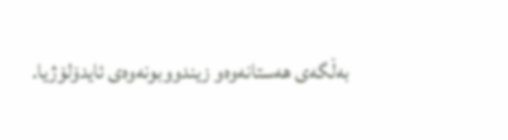به‌ڵگه‌ی‌ هه‌ستانه‌وه‌و زیندووبونه‌وه‌ی‌ ئایدۆلۆژیا.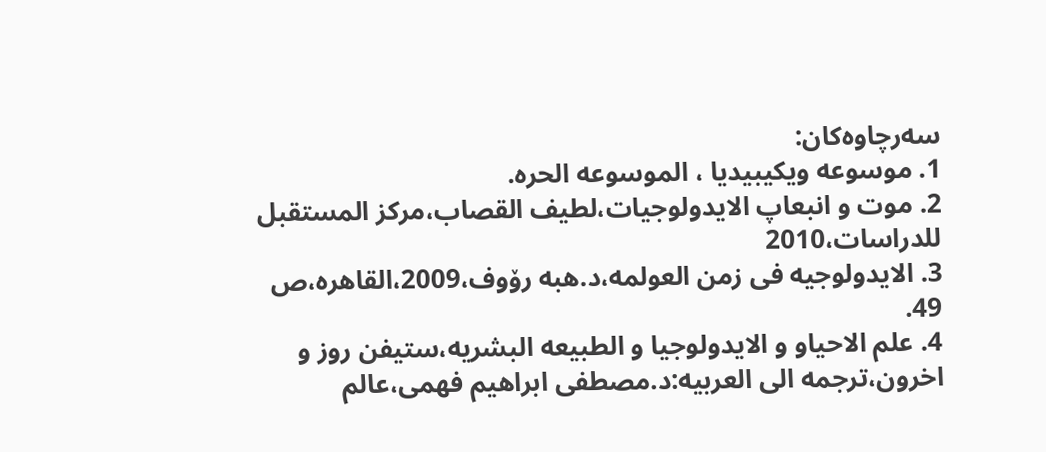سه‌رچاوه‌كان:
1. موسوعه‌ ویكیبیدیا ، الموسوعه‌ الحره‌.
2. موت و انبعاپ الایدولوجیات،لطیف القصاب،مركز المستقبل للدراسات،2010
3. الایدولوجیه‌ فی‌ زمن العولمه‌،د.هبه‌ رۆوف،2009،القاهره‌،ص 49.
4. علم الاحیا‌و و الایدولوجیا و الطبیعه‌ البشریه‌،ستیفن روز و اخرون،ترجمه‌ الی‌ العربیه‌:د.مصطفی‌ ابراهیم فهمی‌،عالم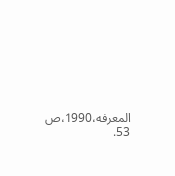المعرفه‌،1990،ص 53.